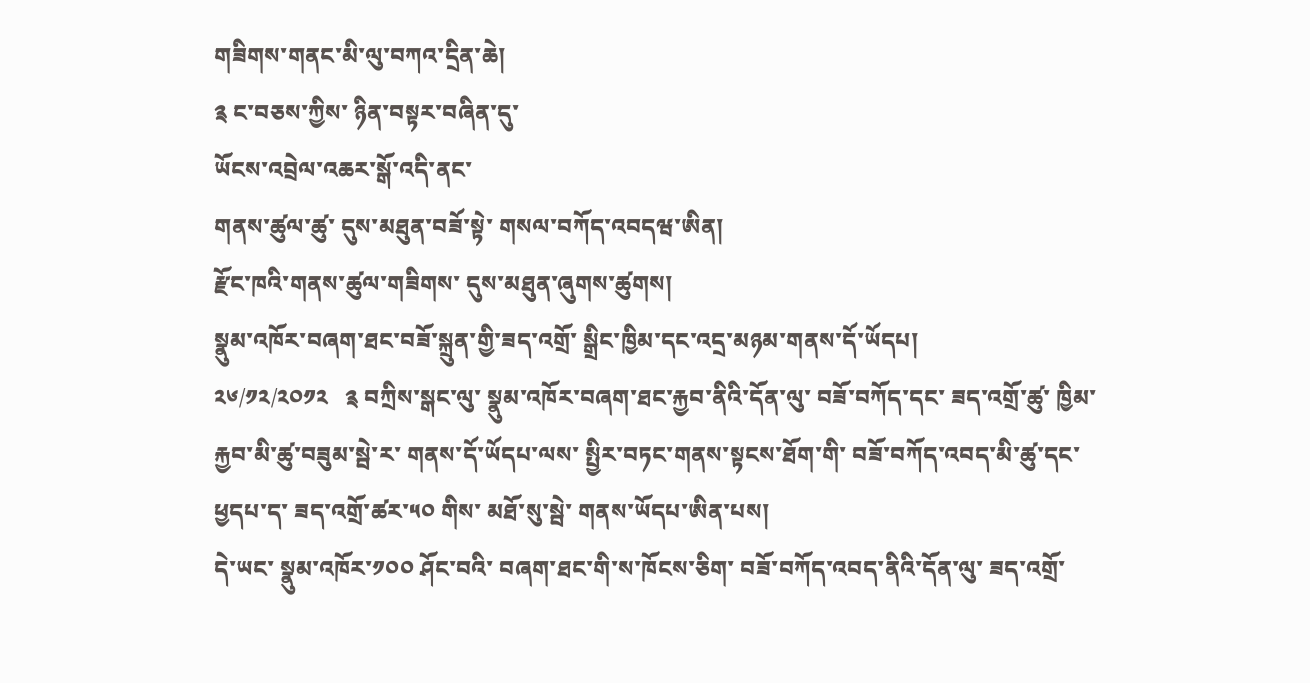གཟིགས་གནང་མི་ལུ་བཀའ་དྲིན་ཆེ།
༉ ང་བཅས་ཀྱིས་ ཉིན་བསྟར་བཞིན་དུ་
ཡོངས་འབྲེལ་འཆར་སྒོ་འདི་ནང་
གནས་ཚུལ་ཚུ་ དུས་མཐུན་བཟོ་སྟེ་ གསལ་བཀོད་འབདཝ་ཨིན།
རྫོང་ཁའི་གནས་ཚུལ་གཟིགས་ དུས་མཐུན་ཞུགས་ཚུགས།
སྣུམ་འཁོར་བཞག་ཐང་བཟོ་སྐྲུན་གྱི་ཟད་འགྲོ་ སྒྲིང་ཁྱིམ་དང་འདྲ་མཉམ་གནས་དོ་ཡོདཔ།
༢༦/༡༢/༢༠༡༢   ༉ བཀྲིས་སྒང་ལུ་ སྣུམ་འཁོར་བཞག་ཐང་རྐྱབ་ནིའི་དོན་ལུ་ བཟོ་བཀོད་དང་ ཟད་འགྲོ་ཚུ་ ཁྱིམ་རྐྱབ་མི་ཚུ་བཟུམ་སྦེ་ར་ གནས་དོ་ཡོདཔ་ལས་ སྤྱིར་བཏང་གནས་སྟངས་ཐོག་གི་ བཟོ་བཀོད་འབད་མི་ཚུ་དང་ཕྱདཔ་ད་ ཟད་འགྲོ་ཚར་༥༠ གིས་ མཐོ་སུ་སྦེ་ གནས་ཡོདཔ་ཨིན་པས།
དེ་ཡང་ སྣུམ་འཁོར་༡༠༠ ཤོང་བའི་ བཞག་ཐང་གི་ས་ཁོངས་ཅིག་ བཟོ་བཀོད་འབད་ནིའི་དོན་ལུ་ ཟད་འགྲོ་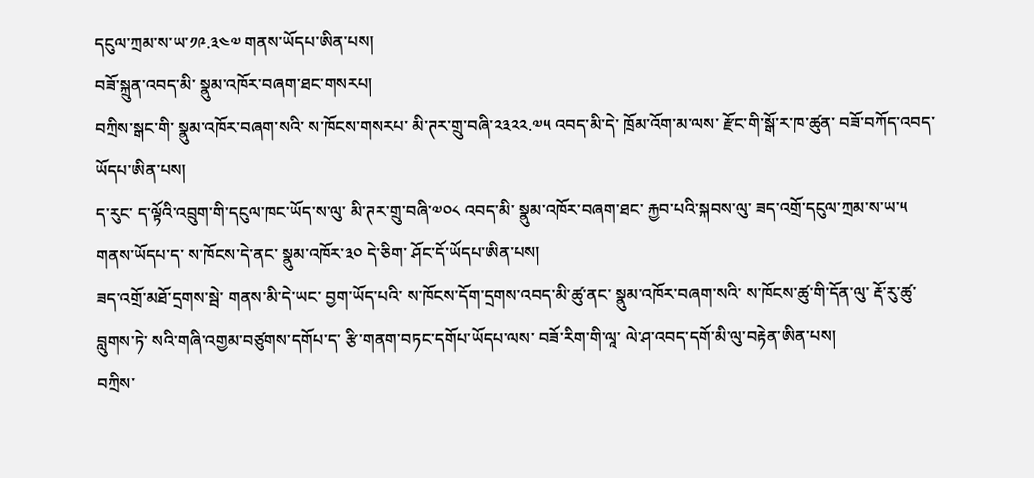དངུལ་ཀྲམ་ས་ཡ་༡༩.༣༤༧ གནས་ཡོདཔ་ཨིན་པས།
བཟོ་སྐྲུན་འབད་མི་ སྣུམ་འཁོར་བཞག་ཐང་གསརཔ།
བཀྲིས་སྒང་གི་ སྣུམ་འཁོར་བཞག་སའི་ ས་ཁོངས་གསརཔ་ མི་ཊར་གྲུ་བཞི་༢༣༢༢.༧༥ འབད་མི་དེ་ ཁྲོམ་འོག་མ་ལས་ རྫོང་གི་སྒོ་ར་ཁ་ཚུན་ བཟོ་བཀོད་འབད་ཡོདཔ་ཨིན་པས།
ད་རུང་ ད་ལྟོའི་འབྲུག་གི་དངུལ་ཁང་ཡོད་ས་ལུ་ མི་ཊར་གྲུ་བཞི་༧༠༨ འབད་མི་ སྣུམ་འཁོར་བཞག་ཐང་ རྐྱབ་པའི་སྐབས་ལུ་ ཟད་འགྲོ་དངུལ་ཀྲམ་ས་ཡ་༥ གནས་ཡོདཔ་ད་ ས་ཁོངས་དེ་ནང་ སྣུམ་འཁོར་༣༠ དེ་ཅིག་ ཤོང་དོ་ཡོདཔ་ཨིན་པས།
ཟད་འགྲོ་མཐོ་དྲགས་སྦེ་ གནས་མི་དེ་ཡང་ བྱག་ཡོད་པའི་ ས་ཁོངས་དོག་དྲགས་འབད་མི་ཚུ་ནང་ སྣུམ་འཁོར་བཞག་སའི་ ས་ཁོངས་ཚུ་གི་དོན་ལུ་ རྡོ་རུ་ཚུ་བླུགས་ཏེ་ སའི་གཞི་འགྱམ་བཙུགས་དགོཔ་ད་ རྩི་གནག་བཏང་དགོཔ་ཡོདཔ་ལས་ བཟོ་རིག་གི་ལཱ་ ལེ་ཤ་འབད་དགོ་མི་ལུ་བརྟེན་ཨིན་པས།
བཀྲིས་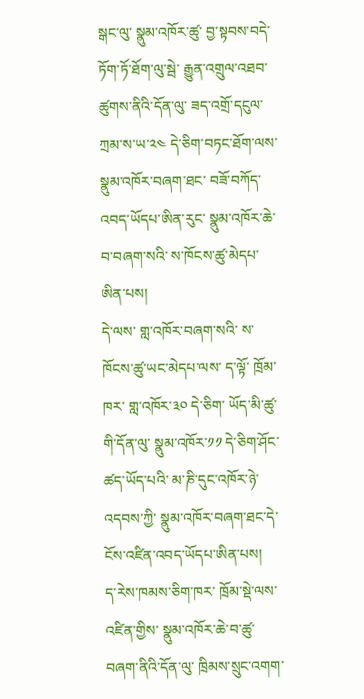སྒང་ལུ་ སྣུམ་འཁོར་ཚུ་ བྱ་སྟབས་བདེ་ཏོག་ཏོ་ཐོག་ལུ་སྦེ་ རྒྱུན་འགྲུལ་འཐབ་ཚུགས་ནིའི་དོན་ལུ་ ཟད་འགྲོ་དངུལ་ཀྲམ་ས་ཡ་༢༤ དེ་ཅིག་བཏང་ཐོག་ལས་ སྣུམ་འཁོར་བཞག་ཐང་ བཟོ་བཀོད་འབད་ཡོདཔ་ཨིན་རུང་ སྣུམ་འཁོར་ཆེ་བ་བཞག་སའི་ ས་ཁོངས་ཚུ་མེདཔ་ཨིན་པས།
དེ་ལས་ གླ་འཁོར་བཞག་སའི་ ས་ཁོངས་ཚུ་ཡང་མེདཔ་ལས་ ད་ལྟོ་ ཁྲོམ་ཁར་ གླ་འཁོར་༣༠ དེ་ཅིག་ ཡོད་མི་ཚུ་གི་དོན་ལུ་ སྣུམ་འཁོར་༡༡ དེ་ཅིག་ཤོང་ཚད་ཡོད་པའི་ མ་ཎི་དུང་འཁོར་ཉེ་འདབས་ཀྱི་ སྣུམ་འཁོར་བཞག་ཐང་དེ་ ངོས་འཛིན་འབད་ཡོདཔ་ཨིན་པས།
ད་རེས་ཁམས་ཅིག་ཁར་ ཁྲོམ་སྡེ་ལས་འཛིན་གྱིས་ སྣུམ་འཁོར་ཆེ་བ་ཚུ་ བཞག་ནིའི་དོན་ལུ་ ཁྲིམས་སྲུང་འགག་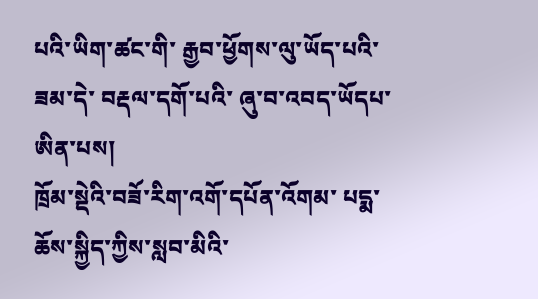པའི་ཡིག་ཚང་གི་ རྒྱབ་ཕྱོགས་ལུ་ཡོད་པའི་ཟམ་དེ་ བརྡལ་དགོ་པའི་ ཞུ་བ་འབད་ཡོདཔ་ཨིན་པས།
ཁྲོམ་སྡེའི་བཟོ་རིག་འགོ་དཔོན་འོགམ་ པདྨ་ཆོས་སྐྱིད་ཀྱིས་སླབ་མིའི་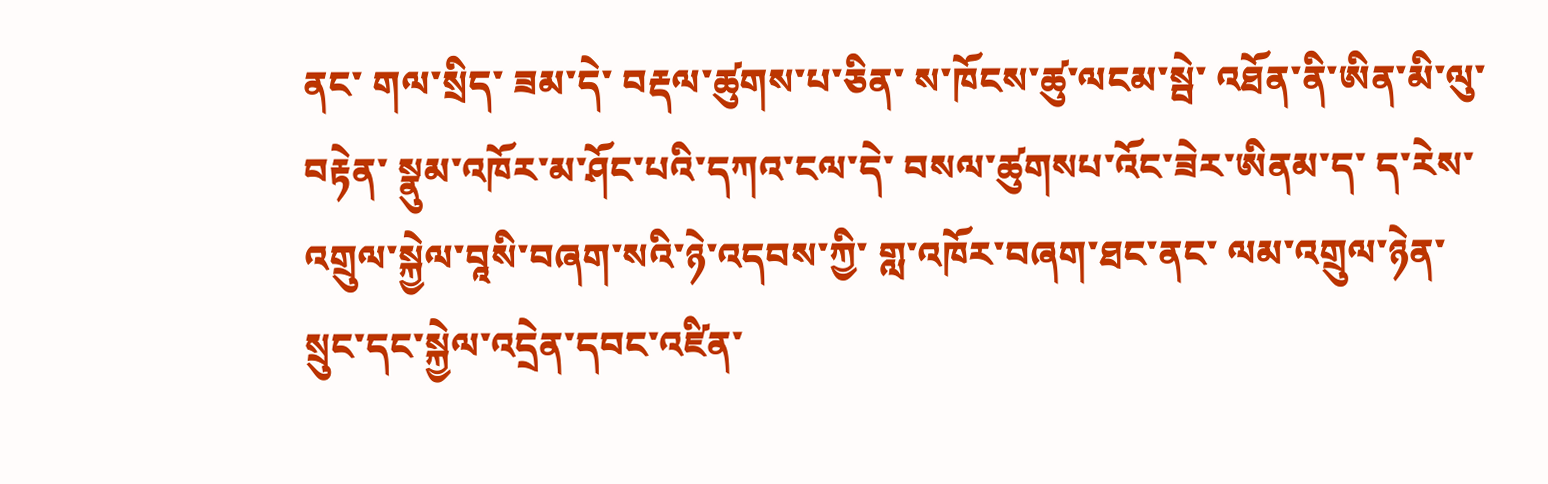ནང་ གལ་སྲིད་ ཟམ་དེ་ བརྡལ་ཚུགས་པ་ཅིན་ ས་ཁོངས་ཚུ་ལངམ་སྦེ་ འཐོན་ནི་ཨིན་མི་ལུ་བརྟེན་ སྣུམ་འཁོར་མ་ཤོང་པའི་དཀའ་ངལ་དེ་ བསལ་ཚུགསཔ་འོང་ཟེར་ཨིནམ་ད་ ད་རེས་ འགྲུལ་སྐྱེལ་བཱསི་བཞག་སའི་ཉེ་འདབས་ཀྱི་ གླ་འཁོར་བཞག་ཐང་ནང་ ལམ་འགྲུལ་ཉེན་སྲུང་དང་སྐྱེལ་འདྲེན་དབང་འཛིན་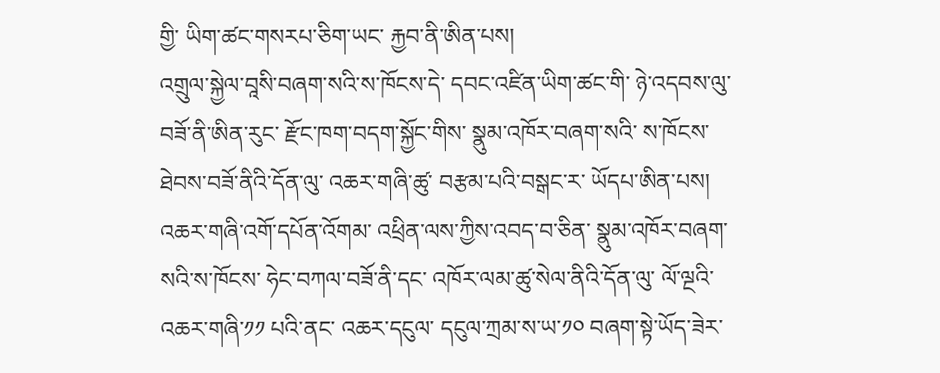གྱི་ ཡིག་ཚང་གསརཔ་ཅིག་ཡང་ རྐྱབ་ནི་ཨིན་པས།
འགྲུལ་སྐྱེལ་བཱསི་བཞག་སའི་ས་ཁོངས་དེ་ དབང་འཛིན་ཡིག་ཚང་གི་ ཉེ་འདབས་ལུ་བཟོ་ནི་ཨིན་རུང་ རྫོང་ཁག་བདག་སྐྱོང་གིས་ སྣུམ་འཁོར་བཞག་སའི་ ས་ཁོངས་ཐེབས་བཟོ་ནིའི་དོན་ལུ་ འཆར་གཞི་ཚུ་ བརྩམ་པའི་བསྒང་ར་ ཡོདཔ་ཨིན་པས།
འཆར་གཞི་འགོ་དཔོན་འོགམ་ འཕྲིན་ལས་ཀྱིས་འབད་བ་ཅིན་ སྣུམ་འཁོར་བཞག་སའི་ས་ཁོངས་ ཧེང་བཀལ་བཟོ་ནི་དང་ འཁོར་ལམ་ཚུ་སེལ་ནིའི་དོན་ལུ་ ལོ་ལྔའི་འཆར་གཞི་༡༡ པའི་ནང་ འཆར་དངུལ་ དངུལ་ཀྲམ་ས་ཡ་༡༠ བཞག་སྟེ་ཡོད་ཟེར་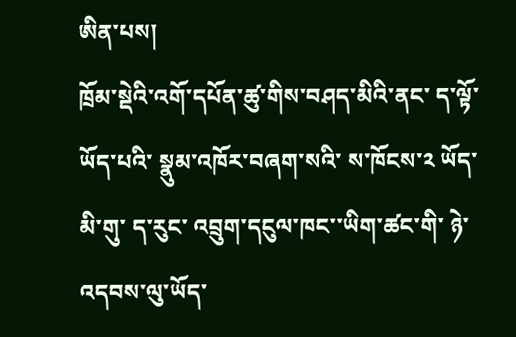ཨིན་པས།
ཁྲོམ་སྡེའི་འགོ་དཔོན་ཚུ་གིས་བཤད་མིའི་ནང་ ད་ལྟོ་ཡོད་པའི་ སྣུམ་འཁོར་བཞག་སའི་ ས་ཁོངས་༢ ཡོད་མི་གུ་ ད་རུང་ འབྲུག་དངུལ་ཁང་་ཡིག་ཚང་གི་ ཉེ་འདབས་ལུ་ཡོད་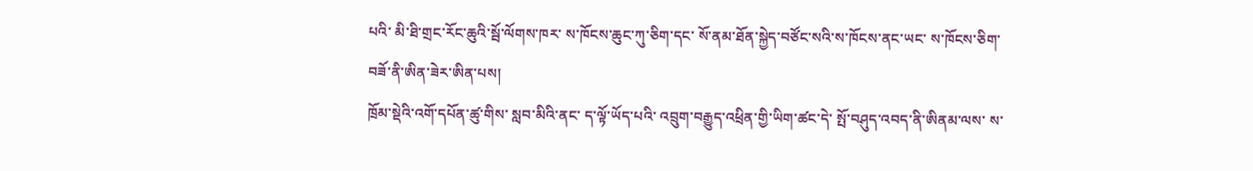པའི་ མི་ཐི་གྲང་རོང་ཆུའི་སྦོ་ལོགས་ཁར་ ས་ཁོངས་ཆུང་ཀུ་ཅིག་དང་ སོ་ནམ་ཐོན་སྐྱེད་བཙོང་སའི་ས་ཁོངས་ནང་ཡང་ ས་ཁོངས་ཅིག་ བཟོ་ནི་ཨིན་ཟེར་ཨིན་པས།
ཁྲོམ་སྡེའི་འགོ་དཔོན་ཚུ་གིས་ སླབ་མིའི་ནང་ ད་ལྟོ་ཡོད་པའི་ འབྲུག་བརྒྱུད་འཕྲིན་གྱི་ཡིག་ཚང་དེ་ སྤོ་བཤུད་འབད་ནི་ཨིནམ་ལས་ ས་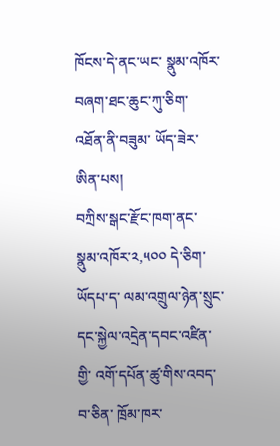ཁོངས་དེ་ནང་ཡང་ སྣུམ་འཁོར་བཞག་ཐང་ཆུང་ཀུ་ཅིག་ འཐོན་ནི་བཟུམ་ ཡོད་ཟེར་ཨིན་པས།
བཀྲིས་སྒང་རྫོང་ཁག་ནང་ སྣུམ་འཁོར་༢,༥༠༠ དེ་ཅིག་ཡོདཔ་ད་ ལམ་འགྲུལ་ཉེན་སྲུང་དང་སྐྱེལ་འདྲེན་དབང་འཛིན་གྱི་ འགོ་དཔོན་ཚུ་གིས་འབད་བ་ཅིན་ ཁྲོམ་ཁར་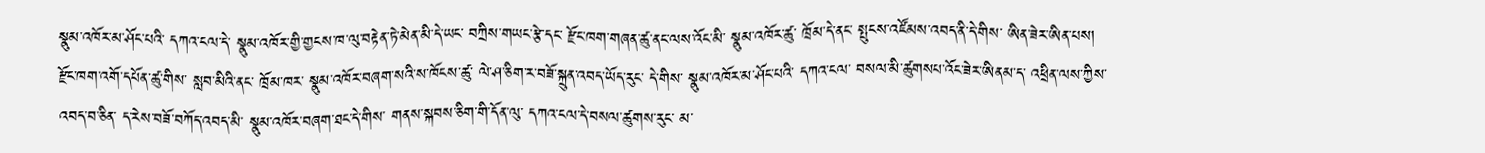སྣུམ་འཁོར་མ་ཤོང་པའི་ དཀའ་ངལ་དེ་ སྣུམ་འཁོར་གྱི་གྱངས་ཁ་ལུ་བརྟེན་ཏེ་མེན་མི་དེ་ཡང་ བཀྲིས་གཡང་རྩེ་དང་ རྫོང་ཁག་གཞན་ཚུ་ནང་ལས་འོང་མི་ སྣུམ་འཁོར་ཚུ་ ཁྲོམ་དེ་ནང་ སྤུངས་འཛོམས་འབད་ནི་དེ་གིས་ ཨིན་ཟེར་ཨིན་པས།
རྫོང་ཁག་འགོ་དཔོན་ཚུ་གིས་ སླབ་མིའི་ནང་ ཁྲོམ་ཁར་ སྣུམ་འཁོར་བཞག་སའི་ས་ཁོངས་ཚུ་ ལེ་ཤ་ཅིག་ར་བཟོ་སྐྲུན་འབད་ཡོད་རུང་ དེ་གིས་ སྣུམ་འཁོར་མ་ཤོང་པའི་ དཀའ་ངལ་ བསལ་མི་ཚུགསཔ་འོང་ཟེར་ཨིནམ་ད་ འཕྲིན་ལས་ཀྱིས་འབད་བ་ཅིན་ ད་རེས་བཟོ་བཀོད་འབད་མི་ སྣུམ་འཁོར་བཞག་ཐང་དེ་གིས་ གནས་སྐབས་ཅིག་གི་དོན་ལུ་ དཀའ་ངལ་དེ་བསལ་ཚུགས་རུང་ མ་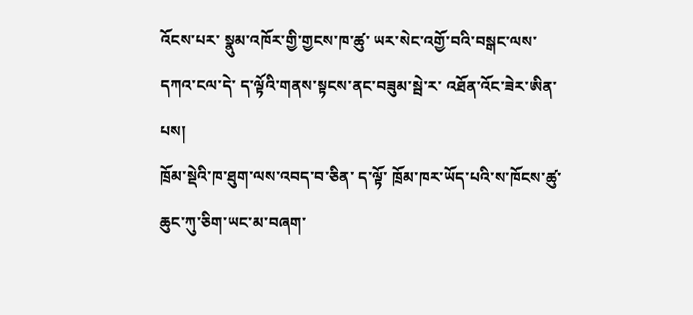འོངས་པར་ སྣུམ་འཁོར་གྱི་གྱངས་ཁ་ཚུ་ ཡར་སེང་འགྱོ་བའི་བསྒང་ལས་ དཀའ་ངལ་དེ་ ད་ལྟོའི་གནས་སྟངས་ནང་བཟུམ་སྦེ་ར་ འཐོན་འོང་ཟེར་ཨིན་པས།
ཁྲོམ་སྡེའི་ཁ་ཐུག་ལས་འབད་བ་ཅིན་ ད་ལྟོ་ ཁྲོམ་ཁར་ཡོད་པའི་ས་ཁོངས་ཚུ་ ཆུང་ཀུ་ཅིག་ཡང་མ་བཞག་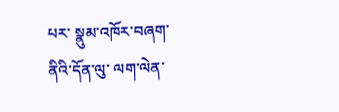པར་ སྣུམ་འཁོར་བཞག་ནིའི་དོན་ལུ་ ལག་ལེན་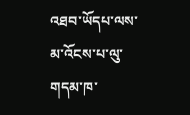འཐབ་ཡོདཔ་ལས་ མ་འོངས་པ་ལུ་ གདམ་ཁ་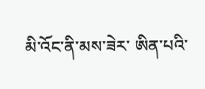མི་འོང་ནི་མས་ཟེར་ ཨིན་པའི་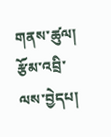གནས་ཚུལ།
རྩོམ་འབྲི་ལས་བྱེདཔ།